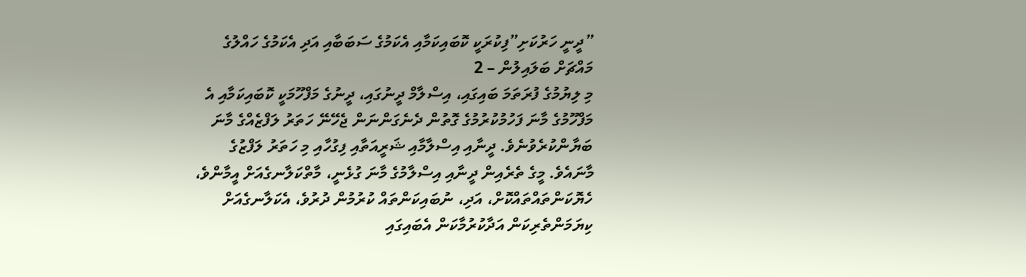”ދީނީ ހަރުކަށި”ފިކުރަކީ ކޮބައިކަމާއި އެކަމުގެ ސަބަބާއި އަދި އެކަމުގެ ހައްލުގެ މައްޗަށް ބަލައިލުން – 2
މި ލިޔުމުގެ ފުރަތަމަ ބައިގައި، އިސްލާމް ދީނުގައި، ދީނުގެ މަފްހޫމަކީ ކޮބައިކަމާއި އެ މަފްހޫމުގެ މާނަ ފަހުމުކުރުމުގެ ގޮތުން ދެނެގަންނަން ޖެހޭނޭ ހަތަރު ލަފްޒެއްގެ މާނަ ބަޔާންކުރެވުނެވެ. ދީނާއި އިސްލާމާއި ޝަރީއަތާއި ފިގުހާއި މި ހަތަރު ލަފްޒުގެ މާނައެވެ. މީގެ ތެރެއިން ދީނާއި އިސްލާމުގެ މާނަ ގުޅެނީ، މާތްކަލާނގެއަށް އީމާންވެ، ހެޔޮކަންތައްތައްކޮށް، އަދި، ނުބައިކަންތައް ކުރުމުން ދުރުވެ، އެކަލާނގެއަށް ކިޔަމަންތެރިކަން އަދާކުރުމާކަން އެބައިގައި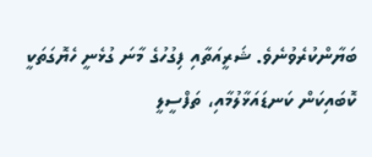ބަޔާންކުރެވުނެވެ. ޝަރީއަތާއި ފިގުހުގެ މާނަ ގުޅެނީ ހެޔޮގަތަކީ ކޮބައިކަން ކަނޑައަޅާލުމާއި، ތަފްސީލީ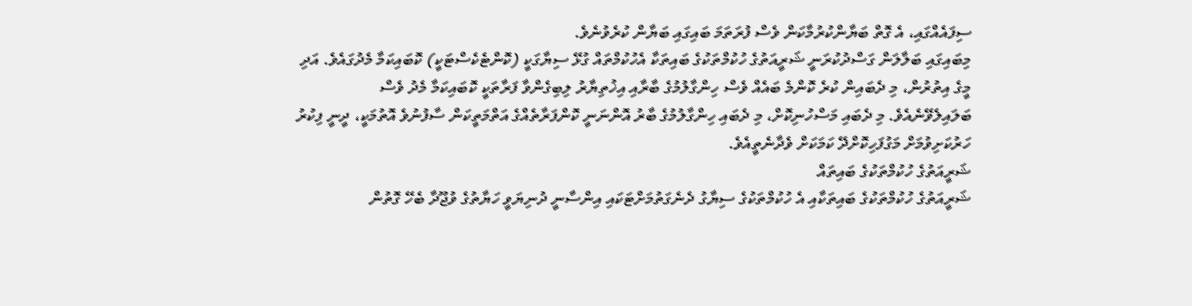ސިފައެއްގައި، އެ ގޮތް ބަޔާންކުރުމާކަން ވެސް ފުރަތަމަ ބައިގައި ބަޔާން ކުރެވުނެވެ.
މިބައިގައި ބަލާލަން ގަސްދުކުރަނީ ޝަރީއަތުގެ ހުކުމްތަކުގެ ބައިތަކާ އެހުކުމްތައް ގުޅޭ ސިޔާގަކީ (ކޮންޓެކެސްޓަކީ) ކޮބައިކަމާ މެދުގައެވެ. އަދި މީގެ އިތުރުން، މި ދެބައިން ކުރެ ކޮންމެ ބައެއް ވެސް ހިންގާލުމުގެ ބާރާއި އިޚުތިޔާރު ލިބިގެންވާ ފަރާތަކީ ކޮބައިކަމާ މެދު ވެސް ބަލައިލެވޭނެއެވެ. މި ދެބައި މަސްހުނިކޮށް، މި ދެބައި ހިންގާލުމުގެ ބާރު އޮންނަނީ ކޮންފަރާތެއްގެ އަތްމަތީކަން ސާފުނުވެ އޮތުމަކީ، ދީނީ ފިކުރު ހަރުކަށިވުމަށް މަގުފަހިކޮށްދޭ ކަމަކަށް ވެދާނެތީއެވެ.
ޝަރީއަތުގެ ހުކުމްތަކުގެ ބައިތައް
ޝަރީއަތުގެ ހުކުމްތަކުގެ ބައިތަކާއި އެ ހުކުމްތަކުގެ ސިޔާގު ދެނެގަތުމަށްޓަކައި އިންސާނީ ދުނިޔަވީ ހަޔާތުގެ ވުޖޫދާ ބެހޭ ގޮތުން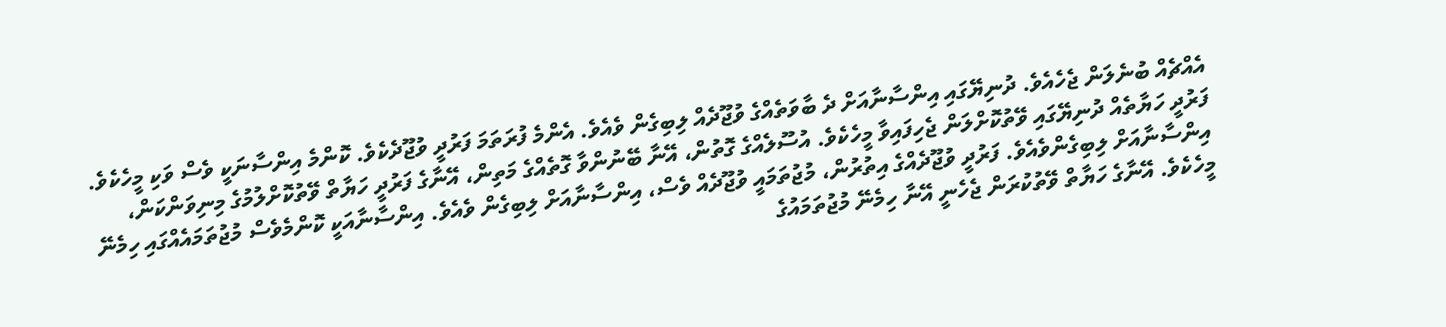އެއްޗެއް ބުނެލަން ޖެހެއެވެ. ދުނިޔޭގައި އިންސާނާއަށް ދެ ބާވަތެއްގެ ވުޖޫދެއް ލިބިގެން ވެއެވެ. އެންމެ ފުރަތަމަ ފަރުދީ ވުޖޫދެކެވެ. ކޮންމެ އިންސާނަކީ ވެސް ވަކި މީހެކެވެ. ފަރުދީ ހަޔާތެއް ދުނިޔޭގައި ވޭތުކޮށްލަން ޖެހިފައިވާ މީހެކެވެ. އުސޫލެއްގެ ގޮތުން، އޭނާ ބޭނުންވާ ގޮތެއްގެ މަތިން، އޭނާގެ ފަރުދީ ހަޔާތް ވޭތުކޮށްލުމުގެ މިނިވަންކަން، އިންސާނާއަށް ލިބިގެންވެއެވެ. ފަރުދީ ވުޖޫދެއްގެ އިތުރުން، މުޖުތަމައީ ވުޖޫދެއް ވެސް، އިންސާނާއަށް ލިބިގެން ވެއެވެ. އިންސާނާއަކީ ކޮންމެވެސް މުޖުތަމައެއްގައި ހިމެނޭ މީހެކެވެ. އޭނާގެ ހަޔާތް ވޭތުކުރަން ޖެހެނީ އޭނާ ހިމެނޭ މުޖުތަމައުގެ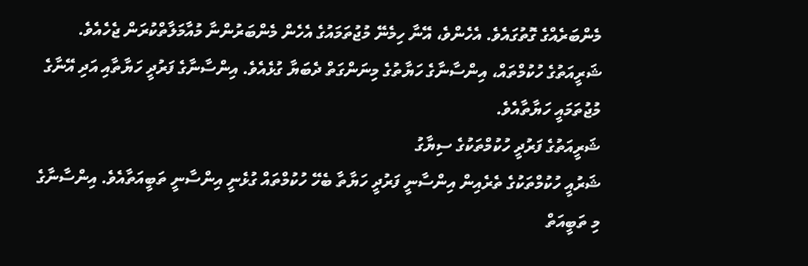މެންބަރެއްގެ ގޮތުގައެވެ. އެހެންވެ، އޭނާ ހިމެނޭ މުޖުތަމައުގެ އެހެން މެންބަރުންނާ މުއާމަލާތްކުރަން ޖެހެއެވެ. ޝަރީއަތުގެ ހުކުމްތައް، އިންސާނާގެ ހަޔާތުގެ މިނަންގަތް ދެބަޔާ ގުޅެއެވެ. އިންސާނާގެ ފަރުދީ ހަޔާތާއި އަދި އޭނާގެ މުޖުތަމައީ ހަޔާތާއެވެ.
ޝަރީއަތުގެ ފަރުދީ ހުކުމްތަކުގެ ސިޔާގު
ޝަރުއީ ހުކުމްތަކުގެ ތެރެއިން އިންސާނީ ފަރުދީ ހަޔާތާ ބެހޭ ހުކުމްތައް ގުޅެނީ އިންސާނީ ތަބީއަތާއެވެ. އިންސާނާގެ މި ތަބީއަތް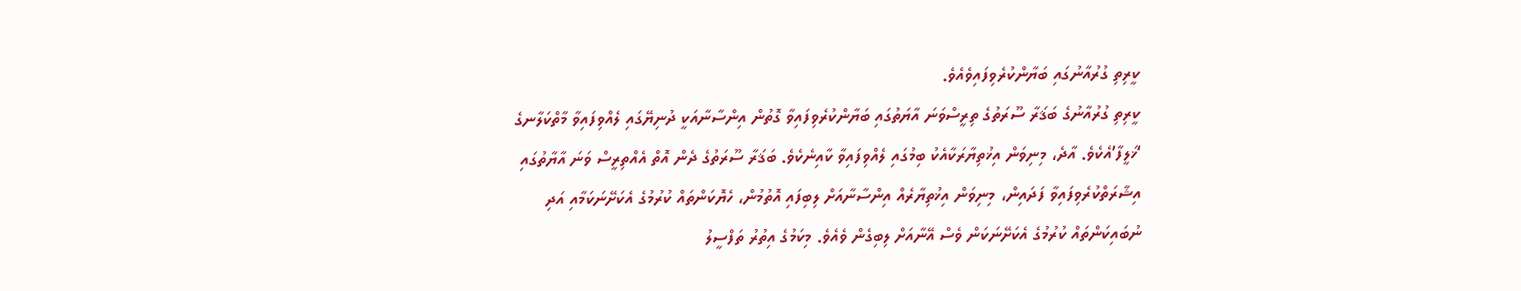ކީރިތި ގުރުއާނުގައި ބަޔާންކުރެވިފައިވެއެވެ.
ކީރިތި ގުރުއާނުގެ ބަޤަރާ ސޫރަތުގެ ތިރީސްވަނަ އާޔަތުގައި ބަޔާންކުރެވިފައިވާ ގޮތުން އިންސާނާއަކީ ދުނިޔޭގައި ލެއްވިފައިވާ މާތްކަލާނގެ ‘ޚަލީފާ’އެކެވެ. އާދެ، މިނިވަން އިޚުތިޔާރަކާއެކު ބިމުގައި ލެއްވިފައިވާ ކާއިނެކެވެ. ބަޤަރާ ސޫރަތުގެ ދެން އޮތް އެއްތިރީސް ވަނަ އާޔާތުގައި އިޝާރަތްކުރެވިފައިވާ ފަދައިން، މިނިވަން އިޚުތިޔާރެއް އިންސާނާއަށް ލިބިފައި އޮތުމުން، ހެޔޮކަންތައް ކުރުމުގެ އެކަށޭނަކަމާއި އަދި ނުބައިކަންތައް ކުރުމުގެ އެކަށޭނަކަން ވެސް އޭނާއަށް ލިބިގެން ވެއެވެ. މިކަމުގެ އިތުރު ތަފްސީލު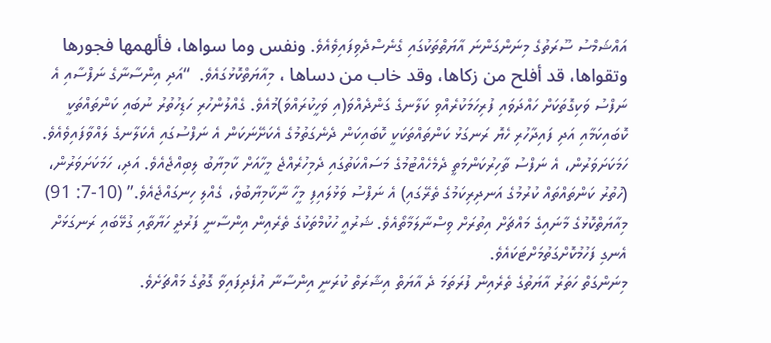އައްޝަމްސު ސޫރަތުގެ މިނަންގަންނަ އާޔަތްތަކުގައި ގެނެސްދެވިފައިވެއެވެ. ونفس وما سواها، فألهمها فجورها وتقواها، قد أفلح من زكاها، وقد خاب من دساها ، މިއާޔަތްކޮޅުގައެވެ.  “އަދި އިންސާނާގެ ނަފްސާއި އެ ނަފްސު ވަކިގޮތަކަށް ހައްދަވައި ފުރިހަމަކުރެއްވި ކަލާނގެ ގަންދެއްވަ(އި ވަހީކުރައްވަ)މުއެވެ. ގެއްލުންހުރި ހަޑިހުތުރު ނުބައި ކަންތައްތަކީ ކޮބައިކަމާއި އަދި ފައިދާހުރި ހެޔޮ ރަނގަޅު ކަންތައްތަކަކީ ކޮބައިކަން ދެނެގަތުމުގެ އެކަށޭނަކަން އެ ނަފްސުގައި އެކަލާނގެ ލައްވާފައިވެއެވެ. ހަމަކަށަވަރުން، އެ ނަފްސު ތާހިރުކަންމަތީ ދެމެހެއްޓުމުގެ މަސައްކަތުގައި ދެމިހުރެއްޖެ މީހާއަށް ކާމިޔާބު ލިބިއްޖެއެވެ. އަދި، ހަމަކަށަވަރުން، (ހުތުރު ކަންތައްތައް ކުރުމުގެ އަނދިރިކަމުގެ ތެރޭގައި) އެ ނަފްސު ވަޅުލައިފި މީހާ ނާކާމިޔާބުވެ، ގެއްލި ހިނގައްޖެއެވެ.” (10-7: 91) މިއާޔަތްކޮޅުގެ މާނައިގެ މައްޗަށް އިތުރަށް ވިސްނާލަމާތޯއެވެ. ޝަރުއީ ހުކުމްތަކުގެ ތެރެއިން އިންސާނީ ފަރުދީ ހަޔާތާއި ގުޅޭބައި ރަނގަޅަށް އެނގި ފަހުމުކޮށްގަތުމަށްޓަކައެވެ.
މިނަންގަތް ހަތަރު އާޔަތުގެ ތެރެއިން ފުރަތަމަ ދެ އާޔަތް އިޝާރަތް ކުރަނީ އިންސާނާ އުފެދިފައިވާ ގޮތުގެ މައްޗަށެވެ.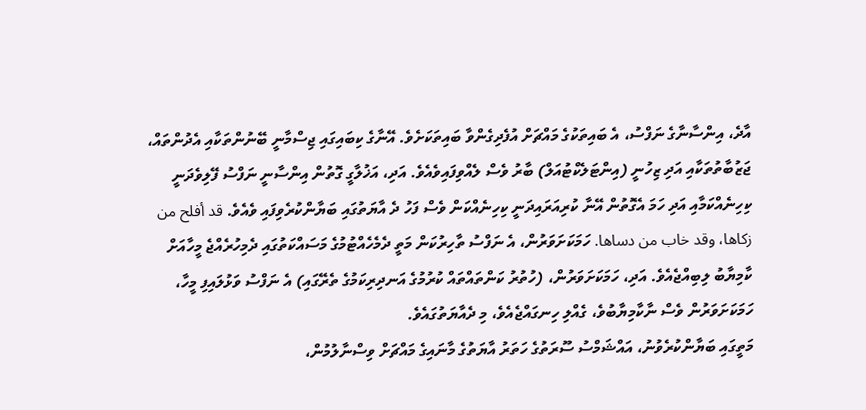އާދެ، އިންސާނާގެ ނަފްސު، އެ ބައިތަކުގެ މައްޗަށް އުފެދިގެންވާ ބައިތަކަށެވެ. އޭނާގެ ކިބައިގައި ޖިސްމާނީ ބޭނުންތަކާއި އެދުންތައް، ޖަޒުބާތުތަކާއި އަދި ޒިހުނީ (އިންޓަލެކްޓުއަލް) ބާރު ވެސް ލެއްވިފައިވެއެވެ. އަދި، އަޚުލާގީ ގޮތުން އިންސާނީ ނަފްސު ފޭލިވެދަނީ ކިހިނެއްކަމާއި އަދި ހަމަ އެގޮތުން އޭނާ ކުރިއަރައިދަނީ ކިހިނެއްކަން ވެސް ފަހު ދެ އާޔަތުގައި ބަޔާންކުރެވިފައި ވެއެވެ. قد أفلح من زكاها، وقد خاب من دساها. ހަމަކަށަވަރުން، އެ ނަފްސު ތާހިރުކަން މަތީ ދެމެހެއްޓުމުގެ މަސައްކަތުގައި ދެމިހުރެއްޖެ މީހާއަށް ކާމިޔާބު ލިބިއްޖެއެވެ. އަދި، ހަމަކަށަވަރުން، (ހުތުރު ކަންތައްތައް ކުރުމުގެ އަނދިރިކަމުގެ ތެރޭގައި) އެ ނަފްސު ވަޅުލައިފި މީހާ، ހަމަކަށަވަރުން ވެސް ނާކާމިޔާބުވެ، ގެއްލި ހިނގައްޖެއެވެ، މި ދެއާޔަތުގައެވެ.
މަތީގައި ބަޔާންކުރެވުނު، އައްޝަމްސު ސޫރަތުގެ ހަތަރު އާޔަތުގެ މާނައިގެ މައްޗަށް ވިސްނާލުމުން،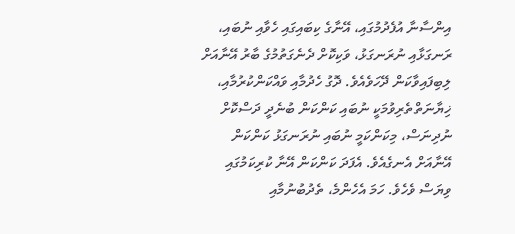އިންސާނާ އުފެދުމުގައި، އޭނާގެ ކިބައިގައި ހެވާއި ނުބައި، ރަނގަޅާއި ނުރަނގަޅު، ވަކިކޮށް ދެނެގަތުމުގެ ބާރު އޭނާއަށް ލިބިފައިވާކަން ދޭހަވެއެވެ. ދޮގު ހެދުމާއި ވައްކަންކުރުމާއި، ޚިޔާނަތްތެރިވުމަކީ ނުބައި ކަންކަން ބުނެދީ ދަސްކޮށް ނުދިނަސް، މިކަންކަމީ ނުބައި ނުރަނގަޅު ކަންކަން އޭނާއަށް އެނގެއެވެ. އެފަދަ ކަންކަން އޭނާ ކުރިކަމުގައި ވިޔަސް ވެހެވެ. ހަމަ އެހެންމެ، ތެދުބުނުމާއި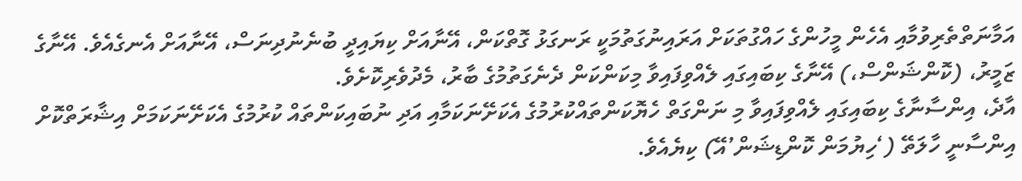އަމާނަތްތެރިވުމާއި އެހެން މީހުންގެ ހައްގުތަކަށް އަރައިނުގަތުމަކީ ރަނގަޅު ގޮތްކަން، އޭނާއަށް ކިޔައިދީ ބުނެނުދިނަސް، އޭނާއަށް އެނގެއެވެ. އޭނާގެ ޒަމީރު، (ކޮންޝަންސް،) އޭނާގެ ކިބައިގައި ލެއްވިފައިވާ މިކަންކަން ދެނެގަތުމުގެ ބާރު، މެދުވެރިކޮށެވެ.
އާދެ، އިންސާނާގެ ކިބައިގައި ލެއްވިފައިވާ މި ނަންގަތް ހެޔޮކަންތައްކުރުމުގެ އެކަށޭނަކަމާއި އަދި ނުބައިކަންތައް ކުރުމުގެ އެކަށޭނަކަމަށް އިޝާރަތްކޮށް އިންސާނީ ހާލަތޭ (‘ހިޔުމަން ކޮންޑިޝަން’އޭ) ކިޔެއެވެ.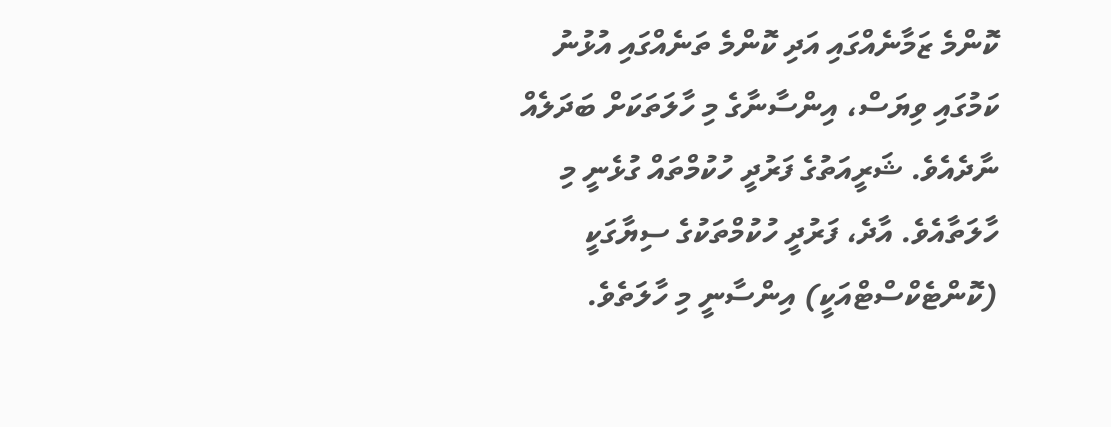ކޮންމެ ޒަމާނެއްގައި އަދި ކޮންމެ ތަނެއްގައި އުޅުނު ކަމުގައި ވިޔަސް، އިންސާނާގެ މި ހާލަތަކަށް ބަދަލެއް ނާދެއެވެ. ޝަރީއަތުގެ ފަރުދީ ހުކުމްތައް ގުޅެނީ މި ހާލަތާއެވެ. އާދެ، ފަރުދީ ހުކުމްތަކުގެ ސިޔާގަކީ (ކޮންޓެކްސްޓްއަކީ) އިންސާނީ މި ހާލަތެވެ.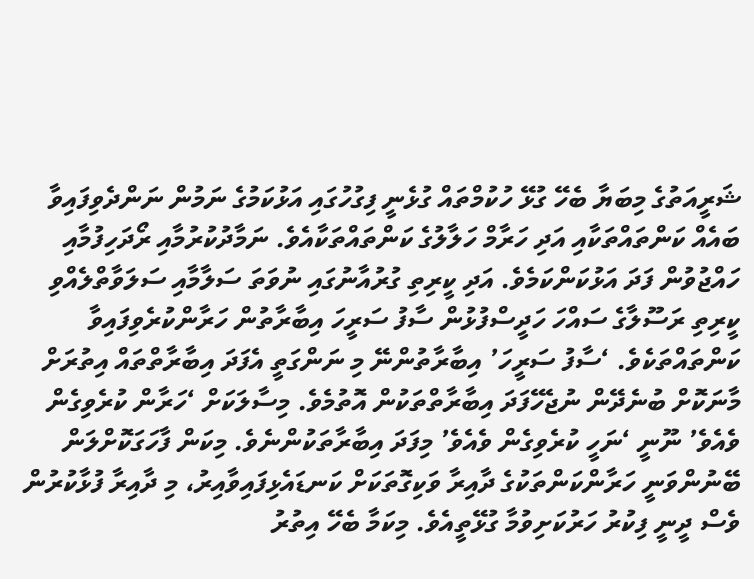ޝަރީއަތުގެ މިބަޔާ ބެހޭ ގުޅޭ ހުކުމްތައް ގުޅެނީ ފިގުހުގައި އަޅުކަމުގެ ނަމުން ނަންދެވިފައިވާ ބައެއް ކަންތައްތަކާއި އަދި ހަރާމް ހަލާލުގެ ކަންތައްތަކާއެވެ. ނަމާދުކުރުމާއި ރޯދަހިފުމާއި ހައްޖުވުން ފަދަ އަޅުކަންކަމެވެ. އަދި ކީރިތި ގުރުއާނުގައި ނުވަތަ ސަލާމާއި ސަލަވާތްލެއްވި ކީރިތި ރަސޫލާގެ ސައްހަ ހަދީސްފުޅުން ސާފު ސަރީހަ އިބާރާތުން ހަރާންކުރެވިފައިވާ ކަންތައްތަކެވެ. ‘ސާފު ސަރީހަ’ އިބާރާތުންނޭ މި ނަންގަތީ އެފަދަ އިބާރާތްތައް އިތުރަށް މާނަކޮށް ބުނެދޭން ނުޖެހޭފަދަ އިބާރާތްތަކުން އޮތުމެވެ. މިސާލަކަށް ‘ހަރާން ކުރެވިގެން ވެއެވެ’ ނޫނީ ‘ނަހީ ކުރެވިގެން ވެއެވެ’ މިފަދަ އިބާރާތަކުންނެވެ. މިކަން ފާހަގަކޮށްލަން ބޭނުންވަނީ ހަރާންކަންތަކުގެ ދާއިރާ ވަކިގޮތަކަށް ކަނޑައެޅިފައިވާއިރު، މި ދާއިރާ ފުޅާކުރުން ވެސް ދީނީ ފިކުރު ހަރުކަށިވުމާ ގުޅޭތީއެވެ. މިކަމާ ބެހޭ އިތުރު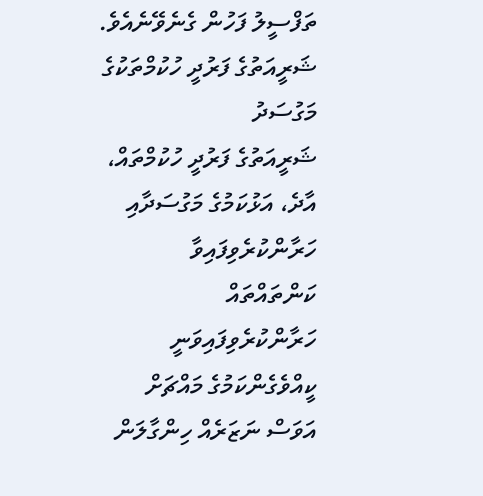ތަފްސީލު ފަހުން ގެނެވޭނެއެވެ.
ޝަރީއަތުގެ ފަރުދީ ހުކުމްތަކުގެ މަގުސަދު
ޝަރީއަތުގެ ފަރުދީ ހުކުމްތައް، އާދެ، އަޅުކަމުގެ މަގުސަދާއި ހަރާންކުރެވިފައިވާ ކަންތައްތައް ހަރާންކުރެވިފައިވަނީ ކީއްވެގެންކަމުގެ މައްޗަށް އަވަސް ނަޒަރެއް ހިންގާލަން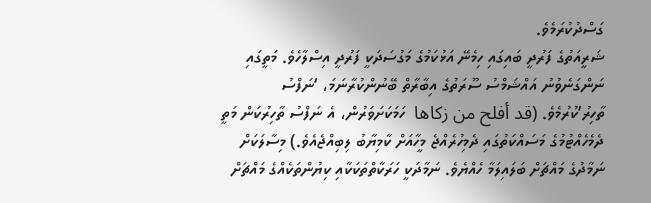ގަސްދުކުރަމެވެ.
ޝަރީއަތުގެ ފަރުދީ ބައިގައި ހިމެނޭ އަޅުކަމުގެ މަގުސަދަކީ ފަރުދީ އިސްލާހެވެ. މަތީގައި ނަންގަނެވުނު އައްޝަމްސު ސޫރަތުގެ އިބާރާތް ބޭނުންކުރާނަމަ، ‘ނަފްސު ތާހިރު’ކުރުމެވެ. (قد أفلح من زكاها  ހަމަކަށަވަރުން، އެ ނަފްސު ތާހިރުކަން މަތީ ދެމެހެއްޓުމުގެ މަސައްކަތުގައި ދެމިހުރެއްޖެ މީހާއަށް ކާމިޔާބު ލިބިއްޖެއެވެ.) މިސާލަކަށް ނަމާދުގެ މައްޗަށް ބަލައިލަމާ ހެއްޔެވެ. ނަމާދަކީ ހަރަކާތްތަކަކާއި ކިޔުންތަކެއްގެ މައްޗަށް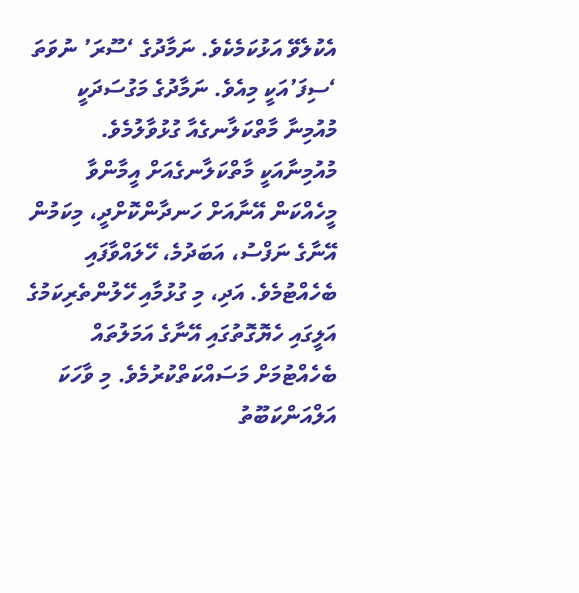އެކުލެވޭ އަޅުކަމެކެވެ. ނަމާދުގެ ‘ސޫރަ’ ނުވަތަ ‘ސިފަ’އަކީ މިއެވެ. ނަމާދުގެ މަގުސަދަކީ މުއުމިނާ މާތްކަލާނގެއާ ގުޅުވާލުމެވެ. މުއުމިނާއަކީ މާތްކަލާނގެއަށް އީމާންވާ މީހެއްކަން އޭނާއަށް ހަނދާންކޮށްދީ، މިކަމުން އޭނާގެ ނަފްސު، އަބަދުމެ، ހޭލައްވާފައި ބެހެއްޓުމެވެ. އަދި، މި ގުޅުމާއި ހޭލުންތެރިކަމުގެ އަލީގައި ހެޔޮގޮތުގައި އޭނާގެ އަމަލުތައް ބެހެއްޓުމަށް މަސައްކަތްކުރުމެވެ. މި ވާހަކަ އަލްއަންކަބޫތު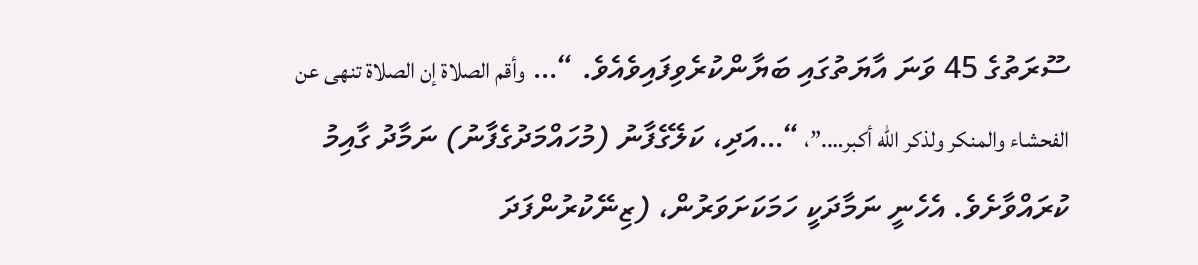ސޫރަތުގެ 45 ވަނަ އާޔަތުގައި ބަޔާންކުރެވިފައިވެއެވެ. “… وأقم الصلاة إن الصلاة تنهى عن الفحشاء والمنكر ولذكر الله أكبر….”، “…އަދި، ކަލޭގެފާނު (މުހައްމަދުގެފާނު) ނަމާދު ގާއިމު ކުރައްވާށެވެ. އެހެނީ ނަމާދަކީ ހަމަކަށަވަރުން، (ޒިނޭކުރުންފަދަ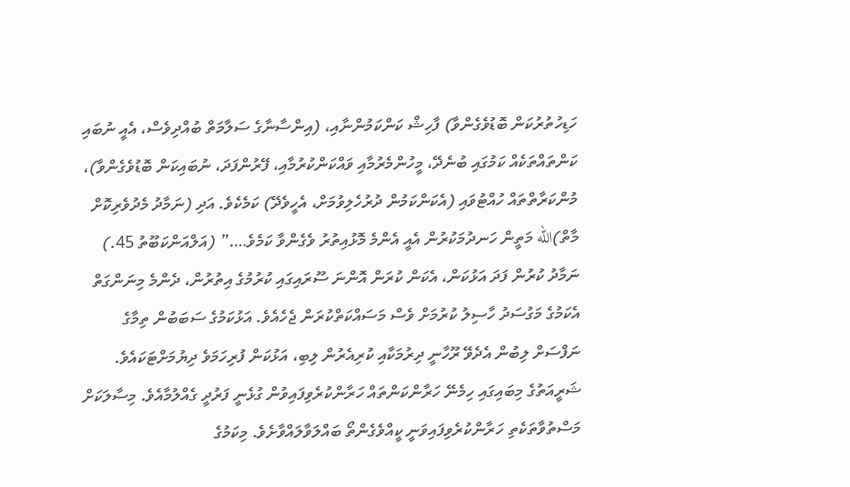ހަޑިހުތުރުކަން ބޮޑުވެގެންވާ) ފާހިޝް ކަންކަމުންނާއި، (އިންސާނާގެ ސަލާމަތް ބުއްދިވެސް، އެއީ ނުބައި ކަންތައްތަކެއް ކަމުގައި ބުނެދޭ، މީހުންމެރުމާއި ވައްކަންކުރުމާއި، ފޭރުންފަދަ، ނުބައިކަން ބޮޑުވެގެންވާ)، މުންކަރާތްތައް ހުއްޓުވައި (އެކަންކަމުން ދުރުހެލިވުމަށް، އެހީވެދޭ) ކަމެކެވެ. އަދި (ނަމާދު މެދުވެރިކޮށް މާތް)الله މަތީން ހަނދުމަކުރުން އެއީ އެންމެ މޮޅުއިތުރު ވެގެންވާ ކަމެވެ….” (އަލްއަންކަބޫތު 45.) ނަމާދު ކުރުން ފަދަ އަޅުކަން، އެކަން ކުރަން އޮންނަ ސޫރައިގައި ކުރުމުގެ އިތުރުން، ދެންމެ މިނަންގަތް އެކަމުގެ މަގުސަދު ހާސިލު ކުރުމަށް ވެސް މަސައްކަތްކުރަން ޖެހެއެވެ. އަޅުކަމުގެ ސަބަބުން ތިމާގެ ނަފްސަށް ލިބުން އެދެވޭ ރޫހާނީ ދިރުމަކާއި ކުރިއެރުން ލިބި، އަޅުކަން ފުރިހަމަވެ ދިޔުމަށްޓަކައެވެ.
ޝަރީއަތުގެ މިބައިގައި ހިމެނޭ ހަރާންކަންތައް ހަރާންކުރެވިފައިވުން ގުޅެނީ ފަރުދީ ގެއްލުމާއެވެ. މިސާލަކަށް މަސްތުވާތަކެތި ހަރާންކުރެވިފައިވަނީ ކީއްވެގެންތޯ ބައްލަވާލައްވާށެވެ. މިކަމުގެ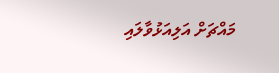މައްޗަށް އަލިއަޅުވާލައި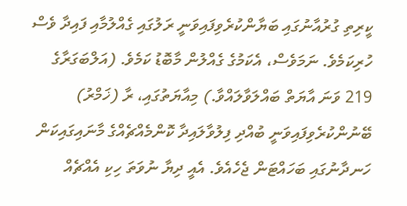ކީރިތި ގުރުއާނުގައި ބަޔާންކުރެވިފައިވަނީ ރަލުގައި ގެއްލުމާއި ފައިދާ ވެސް ހުރިކަމެވެ. ނަމަވެސް، އެކަމުގެ ގެއްލުން މާބޮޑު ކަމެވެ. (އަލްބަގަރާގެ 219 ވަނަ އާޔަތް ބައްލަވާލައްވާ.) މިއާޔަތުގައި، ރާ (ޚަމްރު) ބޭނުންކުރެވިފައިވަނީ ބުއްދި ފިލުވާލައިދާ ކޮންމެއްޗެއްގެ މާނައިގައިކަން ހަނދާނުގައި ބަހައްޓަން ޖެހެއެވެ. އެއީ ދިޔާ ނުވަތަ ހިކި އެއްޗެއް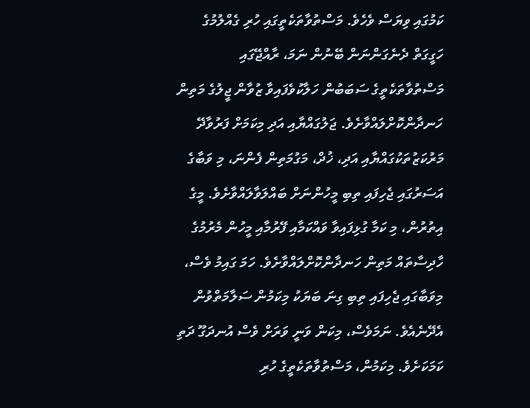ކަމުގައި ވިޔަސް ވެހެވެ. މަސްތުވާތަކެތީގައި ހުރި ގެއްލުމުގެ ހަގީގަތް ދެނެގަންނަން ބޭނުން ނަމަ، ރާއްޖޭގައި މަސްތުވާތަކެތީގެ ސަބަބުން ހަލާކުވެފައިވާ ޒުވާން ޖީލުގެ މަތިން ހަނދާންކޮށްލައްވާށެވެ. ޖަލުގައްޔާއި އަދި މިކަމަށް ފަރުވާދޭ މަރުކަޒުތަކުގައްޔާއި އަދި، ޚުދް، މަގުމަތިން ފެންނަ، މި ވަބާގެ އަސަރުގައި ޖެހިފައި ތިބި މީހުންނަށް ބައްލަވާލައްވާށެވެ. މީގެ އިތުރުން، މި ކަމާ ގުޅިފައިވާ ވައްކަމާއި ފޭރުމާއި މީހުން މެރުމުގެ ހާދިސާތައް މަތިން ހަނދާންކޮށްލައްވާށެވެ. ހަމަ ގައިމު ވެސް، މިވަބާގައި ޖެހިފައި ތިބި ގިނަ ބަޔަކު މިކަމުން ސަލާމަތްވުން އެދޭނެއެވެ. ނަމަވެސް، މިކަން ވަނީ ވަރަށް ވެސް އުނދަގޫ ދަތި ކަމަކަށެވެ. މިކަމުން، މަސްތުވާތަކެތީގެ ހުރި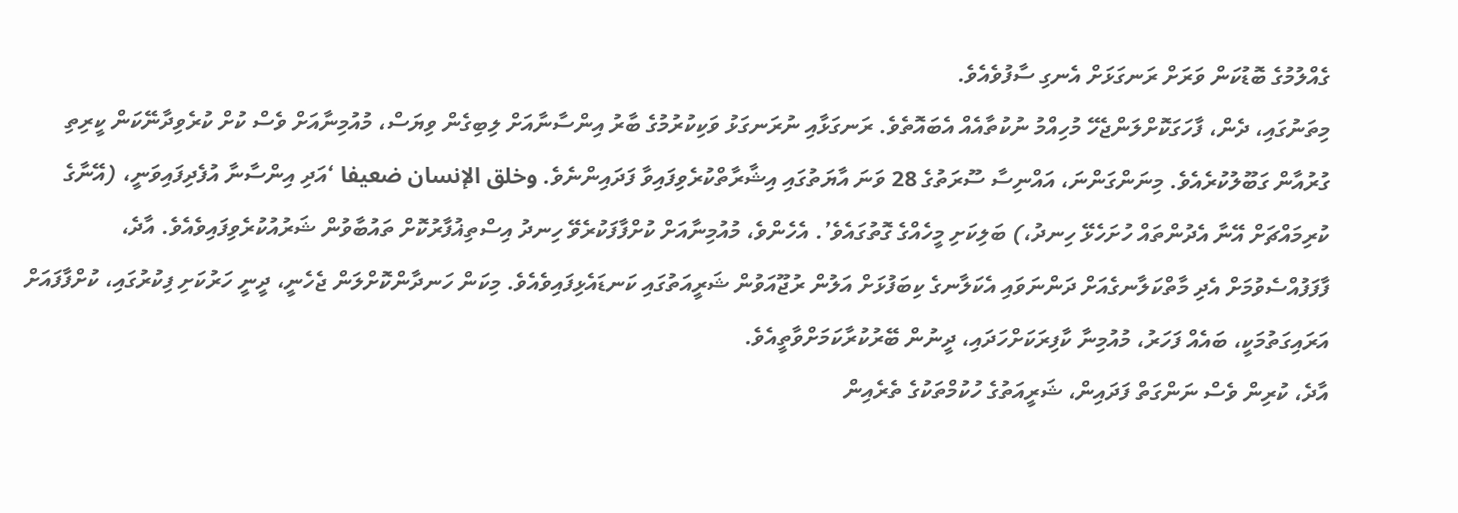ގެއްލުމުގެ ބޮޑުކަން ވަރަށް ރަނގަޅަށް އެނގި ސާފުވެއެވެ.
މިތަނުގައި، ދެން، ފާހަގަކޮށްލަންޖެހޭ މުހިއްމު ނުކުތާއެއް އެބައޮތެވެ. ރަނގަޅާއި ނުރަނގަޅު ވަކިކުރުމުގެ ބާރު އިންސާނާއަށް ލިބިގެން ވިޔަސް، މުއުމިނާއަށް ވެސް ކުށް ކުރެވިދާނޭކަން ކީރިތި ގުރުއާން ގަބޫލުކުރެއެވެ. މިނަންގަންނަ، އައްނިސާ ސޫރަތުގެ 28 ވަނަ އާޔަތުގައި އިޝާރާތްކުރެވިފައިވާ ފަދައިންނެވެ. وخلق الإنسان ضعيفا ‘އަދި އިންސާނާ އުފެދިފައިވަނީ، (އޭނާގެ ކުރިމައްޗަށް އޭނާ އެދުންތައް ހުށަހެޅޭ ހިނދު،) ބަލިކަށި މީހެއްގެ ގޮތުގައެވެ’. އެހެންވެ، މުއުމިނާއަށް ކުށްފާފަކުރެވޭ ހިނދު އިސްތިޣުފާރުކޮށް ތައުބާވުން ޝަރުއުކުރެވިފައިވެއެވެ. އާދެ، ފާފަފުއްސެވުމަށް އެދި މާތްކަލާނގެއަށް ދަންނަވައި އެކަލާނގެ ކިބަފުޅަށް އަލުން ރުޖޫއަވުން ޝަރީއަތުގައި ކަނޑައެޅިފައިވެއެވެ. މިކަން ހަނދާންކޮށްލަން ޖެހެނީ، ދީނީ ހަރުކަށި ފިކުރުގައި، ކުށްފާފައަށް އަރައިގަތުމަކީ، ބައެއް ފަހަރު، މުއުމިނާ ކާފިރަކަށްހަދައި، ދީނުން ބޭރުކުރާކަމަށްވާތީއެވެ.
އާދެ، ކުރިން ވެސް ނަންގަތް ފަދައިން، ޝަރީއަތުގެ ހުކުމްތަކުގެ ތެރެއިން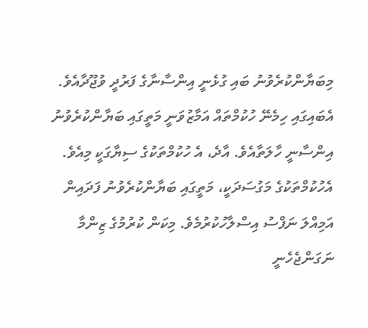މިބަޔާންކުރެވުނު ބައި ގުޅެނީ އިންސާނާގެ ފަރުދީ ވުޖޫދާއެވެ. އެބައިގައި ހިމެނޭ ހުކުމްތައް އަމާޒުވަނީ މަތީގައި ބަޔާންކުރެވުނު އިންސާނީ ހާލަތާއެވެ. އާދެ، އެ ހުކުމްތަކުގެ ސިޔާގަކީ މިއެވެ. އެހުކުމްތަކުގެ މަގުސަދަކީ، މަތީގައި ބަޔާންކުރެވުނު ފަދައިން އަމިއްލަ ނަފްސު އިސްލާހުކުރުމެވެ. މިކަން ކުރުމުގެ ޒިންމާ ނަގަންޖެހެނީ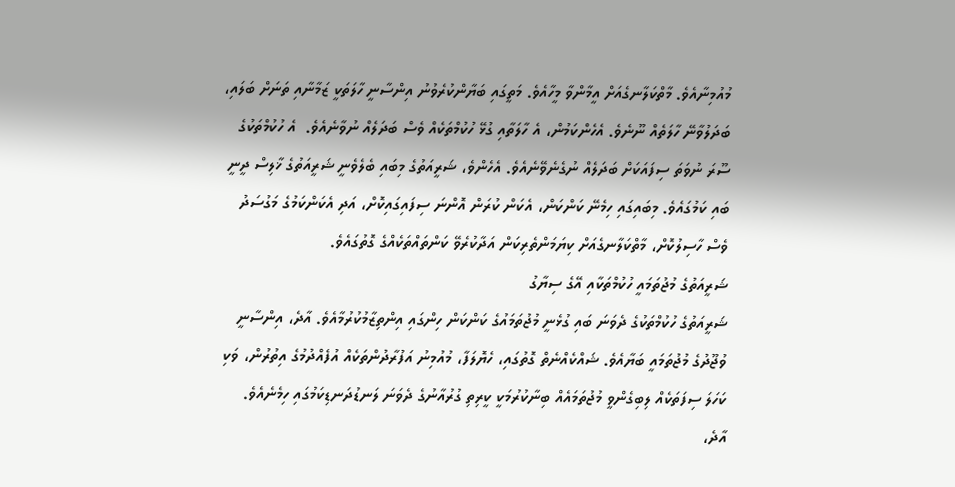މުއުމިނާއެވެ. މާތްކަލާނގެއަށް އީމާންވާ މީހާއެވެ. މަތީގައި ބަޔާންކުރެވުނު އިންސާނީ ހާލަތަކީ ޒަމާނާއި ތަނަށް ބަލައި، ބަދަލުވާނޭ ހާލަތެއް ނޫނެވެ. އެހެންކަމުން، އެ ހާލަތާއި ގުޅޭ ހުކުމްތަކެއް ވެސް ބަދަލެއް ނުވާނެއެވެ.  އެ ހުކުމްތަކުގެ ސޫރަ ނުވަތަ ސިފައަކަށް ބަދަލެއް ނުގެނެވޭނެއެވެ. އެހެންވެ، ޝަރީއަތުގެ މިބައި ބެލެވެނީ ޝަރީއަތުގެ ޚާލިސް ދީނީ ބައި ކަމުގައެވެ. މިބައިގައި ހިމެނޭ ކަންކަން، އެކަން ކުރަން އޮންނަ ސިފައިގައިކޮށް، އަދި އެކަންކަމުގެ މަގުސަދު ވެސް ހާސިލުކޮށް، މާތްކަލާނގެއަށް ކިޔަމަންތެރިކަން އަދާކުރެވޭ ކަންތައްތަކެއްގެ ގޮތުގައެވެ.
ޝަރީއަތުގެ މުޖުތަމައީ ހުކުމްތަކާއި އޭގެ ސިޔާގު
ޝަރީއަތުގެ ހުކުމްތަކުގެ ދެވަނަ ބައި ގުޅެނީ މުޖުތަމައުގެ ކަންކަން ހިންގައި އިންތިޒާމުކުރުމާއެވެ. އާދެ، އިންސާނީ ވުޖޫދުގެ މުޖުތަމައީ ބަޔާއެވެ. ޝައްކެއްނެތް ގޮތުގައި، ހެޔޮލަފާ، މުއުމިނު އަފުރާދުންތަކެއް އުފެއްދުމުގެ އިތުރުން، ވަކި ކަހަލަ ސިފަތަކެއް ލިބިގެންވީ މުޖުތަމައެއް ބިނާކުރުމަކީ ކީރިތި ގުރުއާނުގެ ދެވަނަ ލަނޑުދަނޑިކަމުގައި ހިމެނެއެވެ. އާދެ،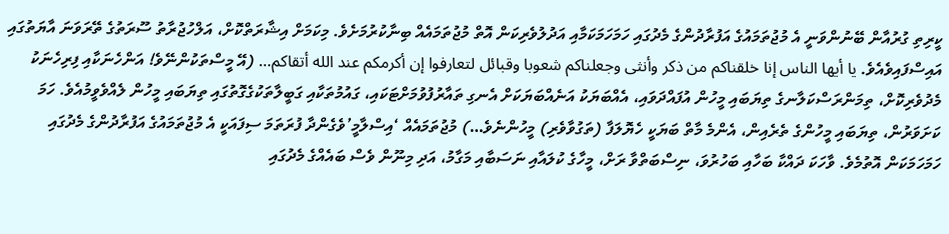ކީރިތި ގުރުއާން ބޭނުންވަނީ އެ މުޖުތަމައުގެ އަފުރާދުންގެ މެދުގައި ހަމަހަމަކަމާއި އަދުލުވެރިކަން އޮތް މުޖުތަމައެއް ބިނާކުރުމަށެވެ. މިކަމަށް އިޝާރަތްކޮށް، އަލްހުޖުރާތު ސޫރަތުގެ ތޭރަވަނަ އާޔަތުގައި އައިސްފައިވެއެވެ. يا أيها الناس إنا خلقناكم من ذكر وأنثى وجعلناكم شعوبا وقبائل لتعارفوا إن أكرمكم عند الله أتقاكم… (އޭ މީސްތަކުންނޭވެ! އަންހެނަކާއި ފިރިހެނަކު މެދުވެރިކޮށް، ތިމަންރަސްކަލާނގެ ތިޔަބައި މީހުން އުފައްދަވައި، އެއްބަޔަކު އަނެއްބަޔަކަށް އެނގި ތައާރުފުވުމަށްޓަކައި، ގައުމުތަކާއި ގަބީލާތަކުގެގޮތުގައި ތިޔަބައި މީހުން ލެއްވެވީމުއެވެ. ހަމަ ކަށަވަރުން، ތިޔަބައި މީހުންގެ ތެރެއިން، އެންމެ މާތް ބަޔަކީ ހެޔޮލަފާ (ތަގުވާވެރި) މީހުންނެވެ…) މުޖުތަމައެއް ‘އިސްލާމީ’ވެގެންދާ ފުރަތަމަ ސިފައަކީ އެ މުޖުތަމައުގެ އަފުރާދުންގެ މެދުގައި ހަމަހަމަކަން އޮތުމެވެ. ވާހަކަ ދައްކާ ބަހާއި ބަހުރުވަ، ނިސްބަތްވާ ރަށް، މީހާގެ ކުލައާއި ނަސަބާއި މަގާމު، އަދި މިނޫން ވެސް ބައެއްގެ މެދުގައި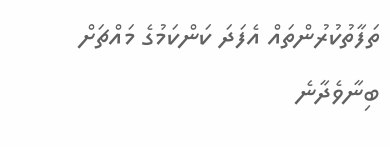ތަފާތުކުރުންތައް އެފަދަ ކަންކަމުގެ މައްޗަށް ބިނާވެދާނެ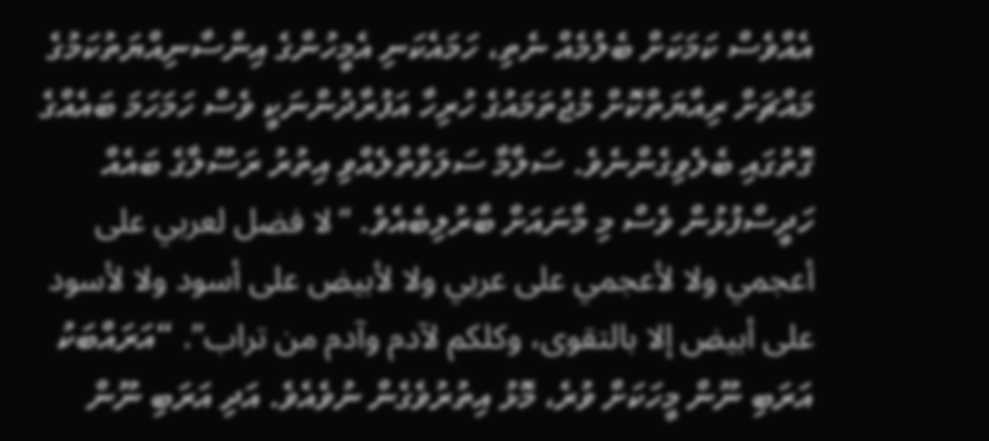އެއްވެސް ކަމަކަށް ބެލުމެއް ނެތި، ހަމައެކަނި އެމީހުންގެ އިންސާނިއްޔަތުކަމުގެ މައްޗަށް ރިއާޔަތްކޮށް މުޖުތަމައުގެ ހުރިހާ އަފުރާދުންނަކީ ވެސް ހަމަހަމަ ބައެއްގެ ގޮތުގައި ބެލެވިގެންނެވެ. ސަލާމާ ސަލަވާތްލެއްވި އިތުރު ރަސޫލާގެ ބައެއް ހަދީސްފުޅުން ވެސް މި މާނައަށް ބާރުލިބެއެވެ. “لا فضل لعربي على أعجمي ولا لأعجمي على عربي ولا لأبيض على أسود ولا لأسود على أبيض إلا بالتقوى، وكلكم لآدم وآدم من تراب”. “އަރައްބަކު އަރަބި ނޫން މީހަކަށް ވުރެ، މޮޅު އިތުރުވެގެން ނުވެއެވެ. އަދި އަރަބި ނޫން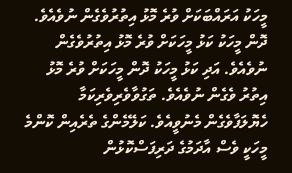މީހަކު އަރައްބަކަށް ވުރެ މޮޅު އިތުރުވެގެން ނުވެއެވެ. ދޮން މީހަކު ކަޅު މީހަކަށް ވުރެ މޮޅު އިތުރުވެގެން ނުވެއެވެ. އަދި ކަޅު މީހަކު ދޮން މީހަކަށް ވުރެ މޮޅު އިތުރު ވެގެން ނުވެއެވެ. ތަގުވާވެރިވެރިކަމާ ހެޔޮލަފާވެގެން މެނުވީއެވެ. ކަލޭމެންގެ ތެރެއިން ކޮންމެ މީހަކީ ވެސް އާދަމުގެ ދަރިފަސްކޮޅުން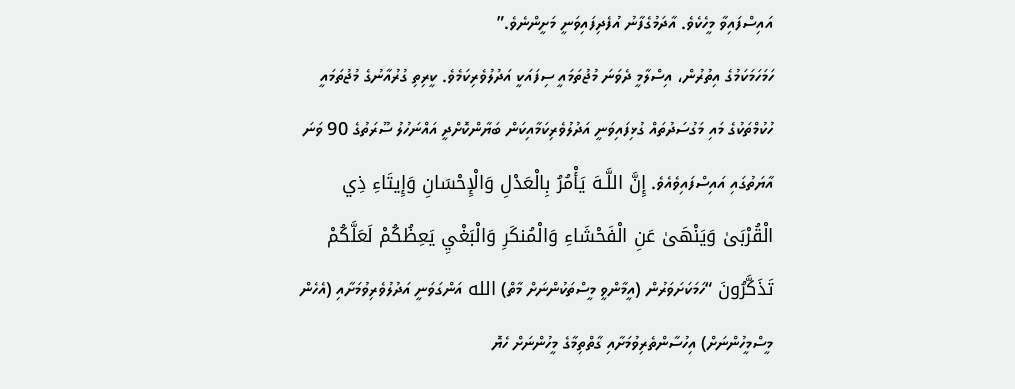އައިސްފައިވާ މީހެކެވެ. އާދަމުގެފާނު އުފެދިފައިވަނީ މަށީންނެވެ.”
ހަމަހަމަކަމުގެ އިތުރުން، އިސްލާމީ ދެވަނަ މުޖުތަމައީ ސިފައަކީ އަދުލުވެރިކަމެވެ. ކީރިތި ގުރުއާނުގެ މުޖުތަމައީ ހުކުމްތަކުގެ މައި މަގުސަދުތައް ގުޅިފައިވަނީ އަދުލުވެރިކަމާއިކަން ބަޔާންކޮށްދީ އައްނަހުލު ސޫރަތުގެ 90 ވަނަ އާޔަތުގައި އައިސްފައިވެއެވެ. إِنَّ اللَّـهَ يَأْمُرُ بِالْعَدْلِ وَالْإِحْسَانِ وَإِيتَاءِ ذِي الْقُرْبَىٰ وَيَنْهَىٰ عَنِ الْفَحْشَاءِ وَالْمُنكَرِ وَالْبَغْيِ يَعِظُكُمْ لَعَلَّكُمْ تَذَكَّرُونَ “ހަމަކަށަވަރުން (އީމާންވީ މީސްތަކުންނަށް މާތް) الله އަންގަވަނީ އަދުލުވެރިވުމަށާއި (އެހެން މީސްމީހުންނަށް) އިހުސާންތެރިވުމަށާއި ގާތްތިމާގެ މީހުންނަށް ހެޔޮ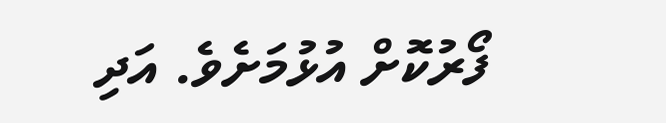ފޯރުކޮށް އުޅުމަށެވެ. އަދި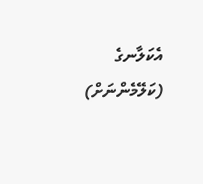އެކަލާނގެ (ކަލޭމެންނަށް)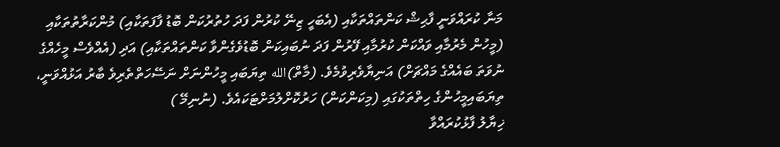މަނާ ކުރައްވަނީ ފާޙިޝް ކަންތައްތަކާއި (އެބަހީ ޒިނޭ ކުރުން ފަދަ ހުތުރުކަން ބޮޑު ފާފަތަކާއި) މުންކަރާތުތަކާއި (މީހުން މެރުމާއި ވައްކަން ކުރުމާއި ފޭރުން ފަދަ ނުބައިކަން ބޮޑުވެގެންވާ ކަންތައްތަކާއި) އަދި (އެއްވެސް މީހެއްގެ ނުވަތަ ބައެއްގެ މައްޗަށް) އަނިޔާވެރިވުމެވެ. (މާތް)الله ތިޔަބައި މީހުންނަށް ނަސޭހަތްތެރިވެ ބާރު އަޅުއްވަނީ، ތިޔަބައިމީހުންގެ ހިތްތަކުގައި (މިކަންކަން) ހަރުކޮށްލުމަށްޓަކައެވެ. (ނުނިމޭ )
ޚިޔާލު ފާޅުކުރައްވާ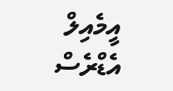އީމެއިލް އެޑްރެސް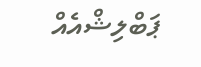ޕަބްލިޝްއެއް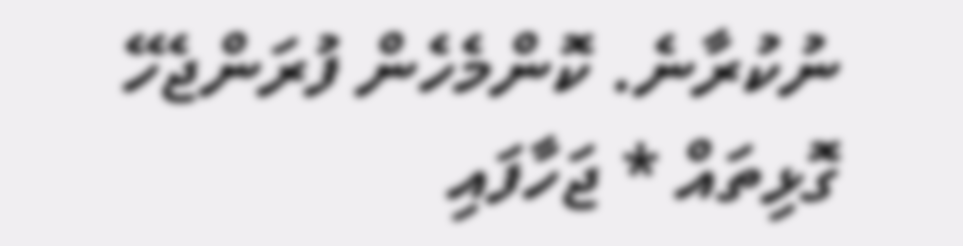ނުކުރާނެ. ކޮންމެހެން ފުރަންޖެހޭ ގޮޅިތައް * ޖަހާފައި